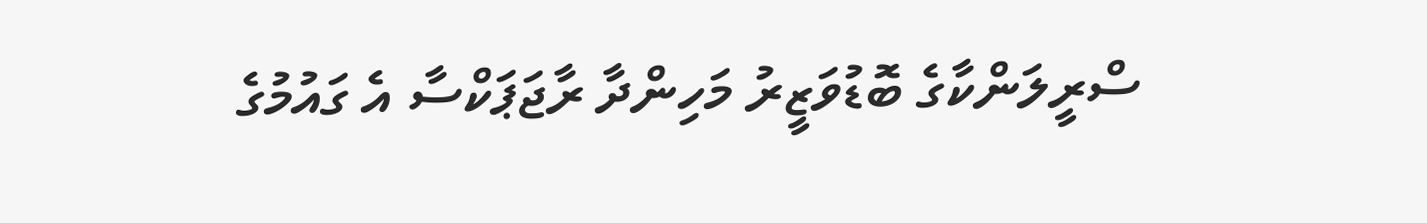ސްރީލަންކާގެ ބޮޑުވަޒީރު މަހިންދާ ރާޖަޕަކްސާ އެ ގައުމުގެ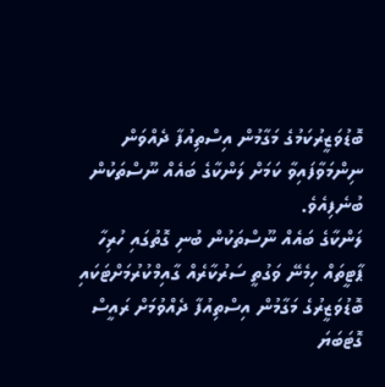ބޮޑުވަޒީރުކަމުގެ މަގާމުން އިސްތިއުފާ ދެއްވަން ނިންމަވާފައިވާ ކަމަށް ލަންކާގެ ބައެއް ނޫސްތަކުން ބުނެފިއެވެ.
ލަންކާގެ ބައެއް ނޫސްތަކުން ބުނި ގޮތުގައި ހުރިހާ ޕާޓީތައް ހިމެނޭ ވަގުތީ ސަރުކާރެއް ގާއިމްކުރުމަށްޓަކައި ބޮޑުވަޒީރުގެ މަގާމުން އިސްތިއުފާ ދެއްވުމަށް ރައީސް ގޮޓަބަޔަ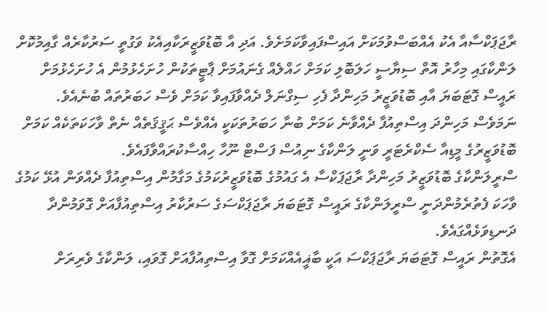ރާޖަޕަކްސާއާ އެކު އެއްބަސްވުމަކަށް އައިސްފައިވާކަމަށެވެ. އަދި އާ ބޮޑުވަޒީރަކާއިއެކު ވަގުތީ ސަރުކާރެއް ގާއިމުކޮށް ލަންކާގައި މިހާރު އޮތް ސިޔާސީ ހަލަބޮލި ކަމަށް ހައްލެއް ގެނައުމަށް ޕާޓީތަކުން ހުށަހެޅުމުން އެ ހުށަހެޅުމަށް ރައީސް ގޮޓަބަޔަ އާއި ބޮޑުވަޒީރު މަހިންދާ ފެހި ސިގްނަލް ދެއްވާފައިވާ ކަމަށް ވެސް ހަބަރުތައް ބުނެއެވެ.
ނަމަވެސް މަހިންދަ އިސްތިއުފާ ދެއްވާނެ ކަމަށް ބުނާ ހަބަރުތަކަކީ އެއްވެސް ޙަޤީޤަތެއް ނެތް ވާހަކަތަކެއް ކަމަށް ބޮޑުވަޒީރުގެ މީޑިއާ ސެކްރެޓަރީ ވަނީ ލަންކާގެ ނިއުސް ފަސްޓް ނޫހާ ހިއްސާކުރައްވާފައެވެ.
ސްރީލަންކާގެ ބޮޑުވަޒީރު މަހިންދާ ރާޖަޕަކްސާ އެ ގައުމުގެ ބޮޑުވަޒީރުކަމުގެ މަގާމުން އިސްތިއުފާ ދެއްވަން އުޅޭ ކަމުގެ ވާހަކަ ފެތުރެމުންދަނީ ސްރީލަންކާގެ ރައީސް ގޮޓަބަޔަ ރާޖަޕަކްސަގެ ސަރުކާރު އިސްތިއުފާއަށް ގޮވަމުންދާ ދަނޑިވަޅެއްގައެވެ.
އެގޮތުން ރައީސް ގޮޓަބަޔަ ރާޖަޕަކްސަ އަކީ ބާޣީއެއްކަމަށް ގޮވާ އިސްތިއުފާއަށް ގޮވައި، ލަންކާގެ ވެރިރަށް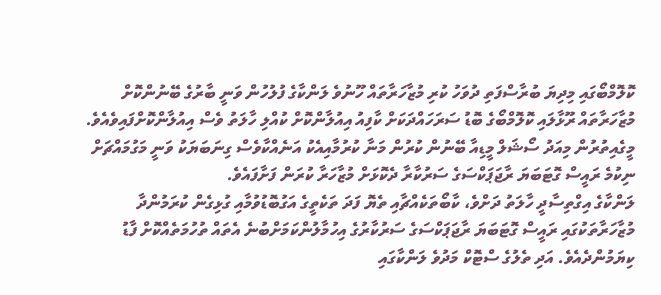ކޮލޮމްބޯގައި މިދިޔަ ބުރާސްފަތި ދުވަހު ކުރި މުޒާހަރާތައް ހޫނުވެ ލަންކާގެ ފުލުހުން ވަނީ ބާރުގެ ބޭނުންކޮށް މުޒާހަރާތައް ރޫޅާލައި ކޮލޮމްބޯގެ ބޮޑު ސަރަހައްދަކަށް ކާފިއު އިއުލާންކޮށް ކުއްލި ހާލަތު ވެސް އިއުލާންކޮށްފައިވެއެވެ. މީގެއިތުރުން މިއަދު ސޯޝަލް މީޑިއާ ބޭނުން ކުރުން މަނާ ކުރުމާއިއެކު އަނެއްކާވެސް ގިނަބަޔަކު ވަނީ މަގުމައްޗަށް ނިކުމެ ރައީސް ގޮޓަބަޔަ ރާޖަޕަކްސަގެ ސަރުކާރާ ދެކޮޅަށް މުޒާހަރާ ކުރަން ފަށާފައެވެ.
ލަންކާގެ އިގްތިސާދީ ހާލަތު ދަށްވެ، ކާބޯތަކެއްޗާއި ތެޔޮ ފަދަ ތަކެތީގެ އަގުބޮޑުވުމާއި ގުޅިގެން ކުރަމުންދާ މުޒާހަރާތަކުގައި ރައީސް ގޮޓަބަޔަ ރާޖަޕަކްސަގެ ސަރުކާރުގެ އިހުމާލުންކަމަށްބުނެ އެތައް ތުހުމަތެއްކޮށް ފާޑު ކިޔަމުންދެއެވެ. އަދި ތެލުގެ ސްޓޮކް މަދުވެ ލަންކާގައި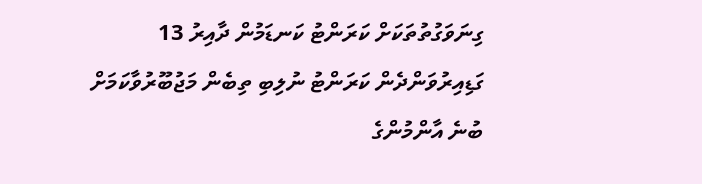ގިނަވަގުތުތަކަށް ކަރަންޓު ކަނޑަމުން ދާއިރު 13 ގަޑިއިރުވަންދެން ކަރަންޓު ނުލިބި ތިބެން މަޖުބޫރުވާކަމަށް ބުނެ އާންމުންގެ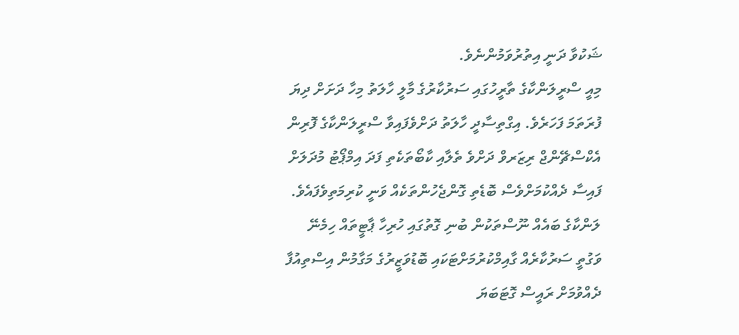ޝަކުވާ ދަނީ އިތުރުވަމުންނެވެ.
މިއީ ސްރީލަންކާގެ ތާރީހުގައި ސަރުކާރުގެ މާލީ ހާލަތު މިހާ ދަށަށް ދިޔަ ފުރަތަމަ ފަހަރެވެ. އިގްތިސާދީ ހާލަތު ދަށްވެފައިވާ ސްރީލަންކާގެ ފޮރިން އެކްސްޗޭންޖް ރިޒަރވް ދަށްވެ ތެލާއި ކާބޯތަކެތި ފަދަ އިމްޕޯޓު މުދަލަށް ފައިސާ ދެއްކުމަށްވެސް ބޮޑެތި ގޮންޖެހުންތަކެއް ވަނީ ކުރިމަތިވެފައެވެ.
ލަންކާގެ ބައެއް ނޫސްތަކުން ބުނި ގޮތުގައި ހުރިހާ ޕާޓީތައް ހިމެނޭ ވަގުތީ ސަރުކާރެއް ގާއިމްކުރުމަށްޓަކައި ބޮޑުވަޒީރުގެ މަގާމުން އިސްތިއުފާ ދެއްވުމަށް ރައީސް ގޮޓަބަޔަ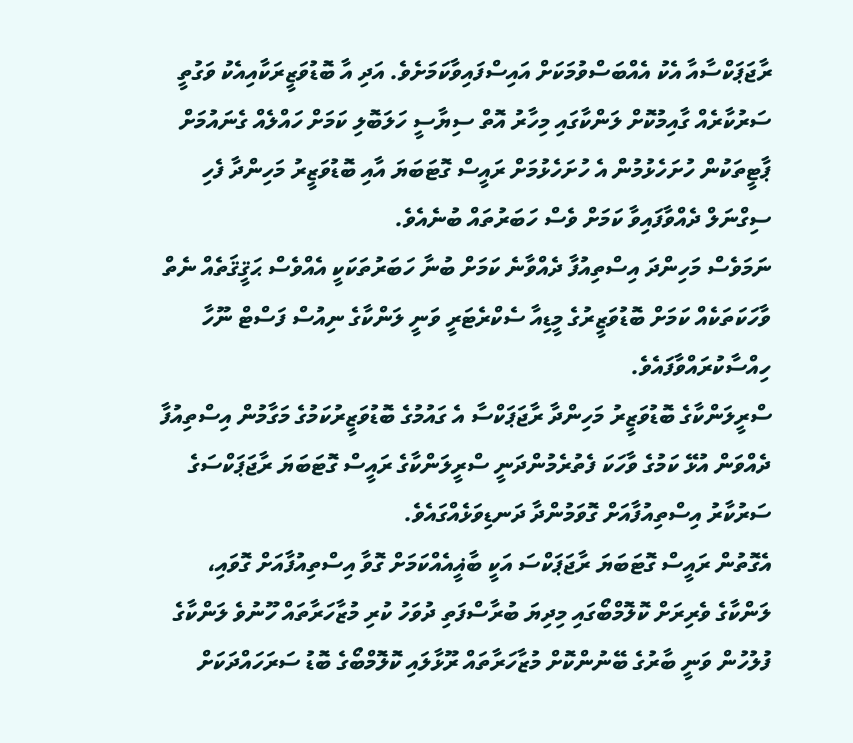ރާޖަޕަކްސާއާ އެކު އެއްބަސްވުމަކަށް އައިސްފައިވާކަމަށެވެ. އަދި އާ ބޮޑުވަޒީރަކާއިއެކު ވަގުތީ ސަރުކާރެއް ގާއިމުކޮށް ލަންކާގައި މިހާރު އޮތް ސިޔާސީ ހަލަބޮލި ކަމަށް ހައްލެއް ގެނައުމަށް ޕާޓީތަކުން ހުށަހެޅުމުން އެ ހުށަހެޅުމަށް ރައީސް ގޮޓަބަޔަ އާއި ބޮޑުވަޒީރު މަހިންދާ ފެހި ސިގްނަލް ދެއްވާފައިވާ ކަމަށް ވެސް ހަބަރުތައް ބުނެއެވެ.
ނަމަވެސް މަހިންދަ އިސްތިއުފާ ދެއްވާނެ ކަމަށް ބުނާ ހަބަރުތަކަކީ އެއްވެސް ޙަޤީޤަތެއް ނެތް ވާހަކަތަކެއް ކަމަށް ބޮޑުވަޒީރުގެ މީޑިއާ ސެކްރެޓަރީ ވަނީ ލަންކާގެ ނިއުސް ފަސްޓް ނޫހާ ހިއްސާކުރައްވާފައެވެ.
ސްރީލަންކާގެ ބޮޑުވަޒީރު މަހިންދާ ރާޖަޕަކްސާ އެ ގައުމުގެ ބޮޑުވަޒީރުކަމުގެ މަގާމުން އިސްތިއުފާ ދެއްވަން އުޅޭ ކަމުގެ ވާހަކަ ފެތުރެމުންދަނީ ސްރީލަންކާގެ ރައީސް ގޮޓަބަޔަ ރާޖަޕަކްސަގެ ސަރުކާރު އިސްތިއުފާއަށް ގޮވަމުންދާ ދަނޑިވަޅެއްގައެވެ.
އެގޮތުން ރައީސް ގޮޓަބަޔަ ރާޖަޕަކްސަ އަކީ ބާޣީއެއްކަމަށް ގޮވާ އިސްތިއުފާއަށް ގޮވައި، ލަންކާގެ ވެރިރަށް ކޮލޮމްބޯގައި މިދިޔަ ބުރާސްފަތި ދުވަހު ކުރި މުޒާހަރާތައް ހޫނުވެ ލަންކާގެ ފުލުހުން ވަނީ ބާރުގެ ބޭނުންކޮށް މުޒާހަރާތައް ރޫޅާލައި ކޮލޮމްބޯގެ ބޮޑު ސަރަހައްދަކަށް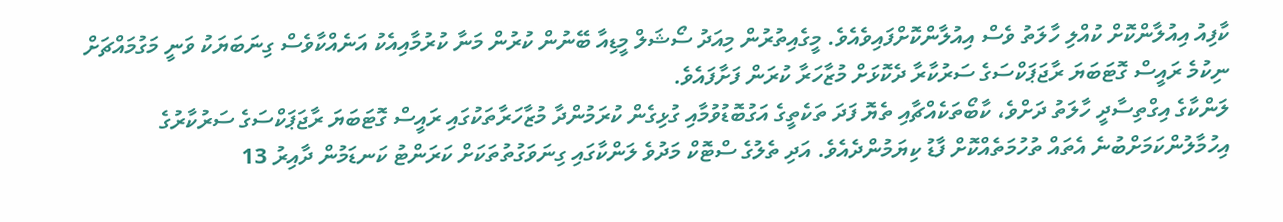ކާފިއު އިއުލާންކޮށް ކުއްލި ހާލަތު ވެސް އިއުލާންކޮށްފައިވެއެވެ. މީގެއިތުރުން މިއަދު ސޯޝަލް މީޑިއާ ބޭނުން ކުރުން މަނާ ކުރުމާއިއެކު އަނެއްކާވެސް ގިނަބަޔަކު ވަނީ މަގުމައްޗަށް ނިކުމެ ރައީސް ގޮޓަބަޔަ ރާޖަޕަކްސަގެ ސަރުކާރާ ދެކޮޅަށް މުޒާހަރާ ކުރަން ފަށާފައެވެ.
ލަންކާގެ އިގްތިސާދީ ހާލަތު ދަށްވެ، ކާބޯތަކެއްޗާއި ތެޔޮ ފަދަ ތަކެތީގެ އަގުބޮޑުވުމާއި ގުޅިގެން ކުރަމުންދާ މުޒާހަރާތަކުގައި ރައީސް ގޮޓަބަޔަ ރާޖަޕަކްސަގެ ސަރުކާރުގެ އިހުމާލުންކަމަށްބުނެ އެތައް ތުހުމަތެއްކޮށް ފާޑު ކިޔަމުންދެއެވެ. އަދި ތެލުގެ ސްޓޮކް މަދުވެ ލަންކާގައި ގިނަވަގުތުތަކަށް ކަރަންޓު ކަނޑަމުން ދާއިރު 13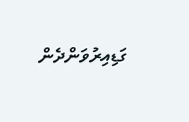ގަޑިއިރުވަންދެން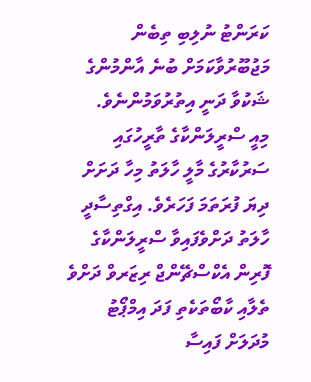ކަރަންޓު ނުލިބި ތިބެން މަޖުބޫރުވާކަމަށް ބުނެ އާންމުންގެ ޝަކުވާ ދަނީ އިތުރުވަމުންނެވެ.
މިއީ ސްރީލަންކާގެ ތާރީހުގައި ސަރުކާރުގެ މާލީ ހާލަތު މިހާ ދަށަށް ދިޔަ ފުރަތަމަ ފަހަރެވެ. އިގްތިސާދީ ހާލަތު ދަށްވެފައިވާ ސްރީލަންކާގެ ފޮރިން އެކްސްޗޭންޖް ރިޒަރވް ދަށްވެ ތެލާއި ކާބޯތަކެތި ފަދަ އިމްޕޯޓު މުދަލަށް ފައިސާ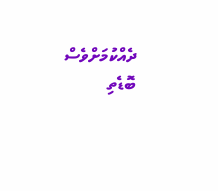ދެއްކުމަށްވެސް ބޮޑެތި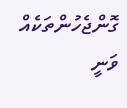ގޮންޖެހުންތަކެއް ވަނީ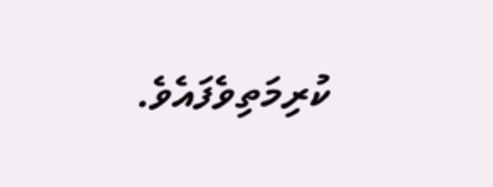ކުރިމަތިވެފައެވެ.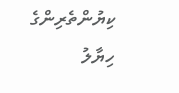ކިޔުންތެރިންގެ ހިޔާލު